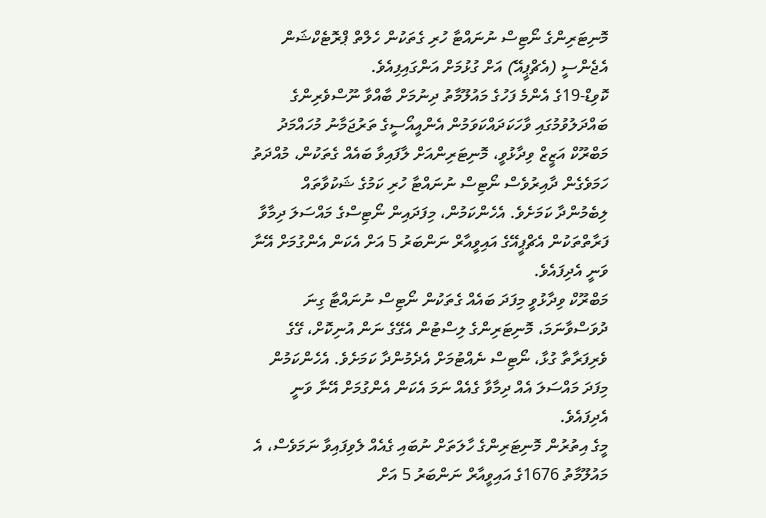މޮނިޓަރިންގެ ނޯޓިސް ނުނައްޓާ ހުރި ގެތަކުން ހެލްތް ޕްރޮޓެކްޝަން އެޖެންސީ (އެޗްޕީއޭ) އަށް ގުޅުމަށް އަންގައިފިއެވެ.
ކޮވިޑް-19ގެ އެންމެ ފަހުގެ މައުލޫމާތު ދިނުމަށް ބާއްވާ ނޫސްވެރިންގެ ބައްދަލުވުމުގައި ވާހަކަދައްކަވަމުން އެންއީއޯސީގެ ތަރުޖަމާނު މުހައްމަދު މަބްރޫކް އަޒީޒް ވިދާޅުވީ، މޮނިޓަރިންއަށް ލާފައިވާ ބައެއް ގެތަކުން، މުއްދަތު ހަމަވެގެން ދާއިރުވެސް ނޯޓިސް ނުނައްޓާ ހުރި ކަމުގެ ޝަކުވާތައް ލިބެމުންދާ ކަމަށެވެ. އެހެންކަމުން، މިފަދައިން ނޯޓިސްގެ މައްސަލަ ދިމާވާ ފަރާތްތަކުން އެޗްޕީއޭގެ އައިވީއާރް ނަންބަރު 5 އަށް އެކަން އެންގުމަށް އޭނާ ވަނީ އެދިފައެވެ.
މަބްރޫކް ވިދާޅުވީ މިފަދަ ބައެއް ގެތަކުން ނޯޓިސް ނުނައްޓާ ގިނަ ދުވަސްވާނަމަ، މޮނިޓަރިންގެ ލިސްޓުން އެގޭގެ ނަން އުނިކޮށް، ގޭގެ ވެރިފަރާތާ ގުޅާ، ނޯޓިސް ނެއްޓުމަށް އެދެމުންދާ ކަމަށެވެ. އެހެންކަމުން މިފަދަ މައްސަލަ އެއް ދިމާވާ ގެއެއް ނަމަ އެކަން އެންގުމަށް އޭނާ ވަނީ އެދިފައެވެ.
މީގެ އިތުރުން މޮނިޓަރިންގެ ހާލަތަށް ނުބައި ގެއެއް ލެވިފައިވާ ނަމަވެސް، އެ މައުލޫމާތު 1676ގެ އައިވީއާރް ނަންބަރު 5 އަށް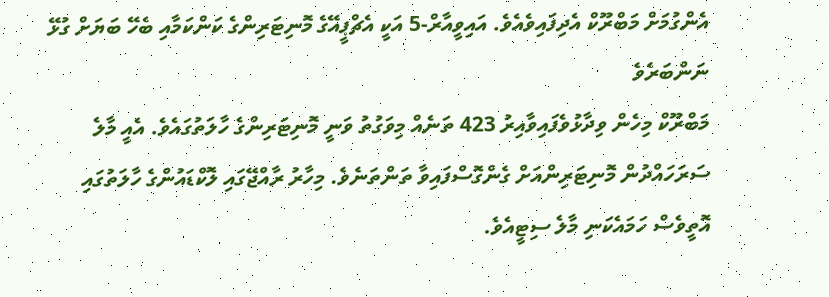އެންގުމަށް މަބްރޫކް އެދިފައިވެއެވެ. އައިވީއާރް-5 އަކީ އެޗްޕީއޭގެ މޮނިޓަރިންގެ ކަންކަމާއި ބެހޭ ބަޔަށް ގުޅޭ ނަންބަރެވެ
މަބްރޫކް މިހެން ވިދާޅުވެފައިވާއިރު 423 ތަނެއް މިވަގުތު ވަނީ މޮނިޓަރިންގެ ހާލަތުގައެވެ. އެއީ މާލެ ސަރަހައްދުން މޮނިޓަރިންއަށް ގެންގޮސްފައިވާ ތަންތަނެވެ. މިހާރު ރާއްޖޭގައި ލޮކްޑައުންގެ ހާލަތުގައި އޮތީވެސް ހަމައެކަނި މާލެ ސިޓީއެވެ.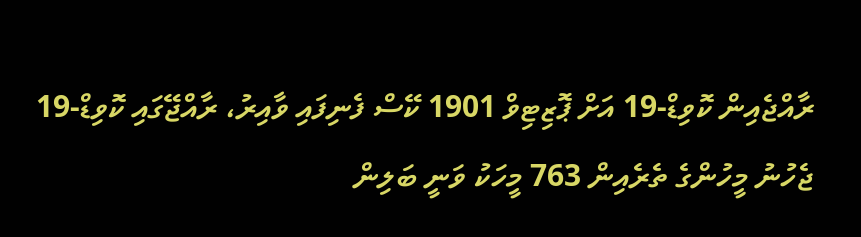ރާއްޖެއިން ކޮވިޑް-19 އަށް ޕޮޒިޓިވް 1901 ކޭސް ފެނިފައި ވާއިރު، ރާއްޖޭގައި ކޮވިޑް-19 ޖެހުނު މީހުންގެ ތެރެއިން 763 މީހަކު ވަނީ ބަލިން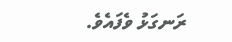ރަނގަޅު ވެފައެވެ.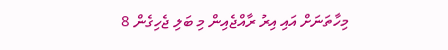މިހާތަނަށް އައި އިރު ރާއްޖެއިން މި ބަލި ޖެހިގެން 8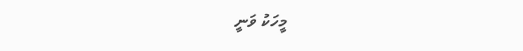މީހަކު ވަނީ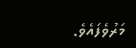މަރުވެފައެވެ.